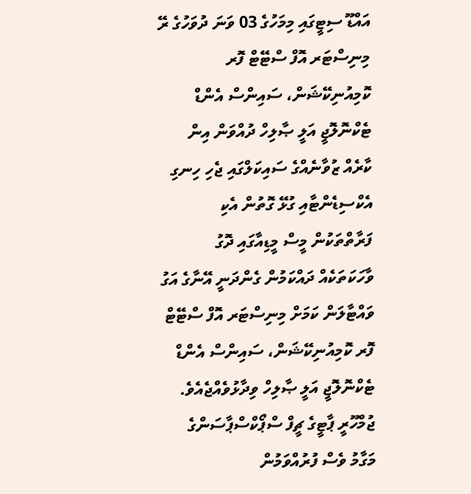އައްޑޫ ސިޓީގައި މިމަހުގެ 03 ވަނަ ދުވަހުގެ ރޭ މިނިސްޓަރ އޮފް ސްޓޭޓް ފޮރ ކޮމިއުނިކޭޝަން، ސައިންސް އެންޑް ޓެކްނޮލޮޖީ އަލީ ޞާލިހް ދުއްވަން އިން ކާރެއް ޒުވާނެއްގެ ސައިކަލްގައި ޖެހި ހިނގި އެކްސިޑެންޓާއި ގުޅޭ ގޮތުން އެކި ފަރާތްތަކުން މީސް މީޑިއާގައި ދޮގު ވާހަކަތަކެއް ދައްކަމުން ގެންދަނީ އޭނާގެ އަގު ވައްޓާލަން ކަމަށް މިނިސްޓަރ އޮފް ސްޓޭޓް ފޮރ ކޮމިއުނިކޭޝަން، ސައިންސް އެންޑް ޓެކްނޮލޮޖީ އަލީ ޞާލިހް ވިދާޅުވެއްޖެއެވެ.
ޖުމްހޫރީ ޕާޓީގެ ޗީފް ސްޕޯކްސްޕާސަންގެ މަގާމު ވެސް ފުރުއްވަމުން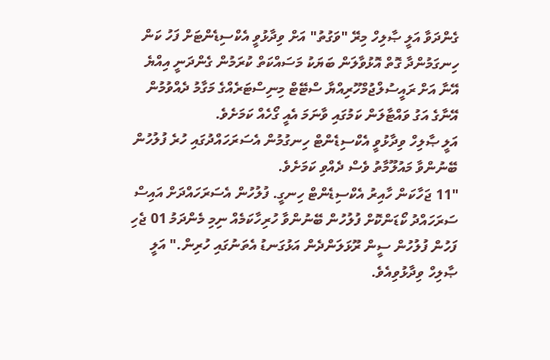ގެންދަވާ އަލީ ޞާލިހް މިރޭ "ވަގުތު" އަށް ވިދާޅުވީ އެކްސިޑެންޓަށް ފަހު ކަން ހިނގަމުންދާ ގޮތް އޮޅުވާލަން ބަޔަކު މަސައްކަތް ކުރަމުން ގެންދަނީ އިއްޔެ އޭނާ އަށް ރައީސުލްޖުމްހޫރިއްޔާ ސްޓޭޓް މިނިސްޓަރެއްގެ މަގާމު ދެއްވުމުން އޭނާގެ އަގު ވައްޓާލަން ކަމުގައި ވާނަމަ އެއީ ގޯހެއް ކަމަށެވެ.
އަލީ ޞާލިހް ވިދާޅުވީ އެކްސިޑެންޓް ހިނގުމުން އެސަރަހައްދުގައި ހުރެ ފުލުހުން ބޭނުންވާ މައުލޫމާތު ވެސް ދެއްވި ކަމަށެވެ.
"11 ޖަހާކަން ހާއިރު އެކްސިޑެންޓް ހިނގީ. ފުލުހުން އެސަރަހައްދަށް އައިސް ސަރަހައްދު ކޯޑަންކޮށް ފުލުހުން ބޭނުންވާ ހުރިހާކަމެއް ނިމި މެންދަމު 01 ޖެހި ފަހުން ފުލުހުން ސީން ރޫޅަލަންދެން އަޅުގަނޑު އެތަނުގައި ހުރިން." އަލީ ޞާލިހް ވިދާޅުވިއެވެ.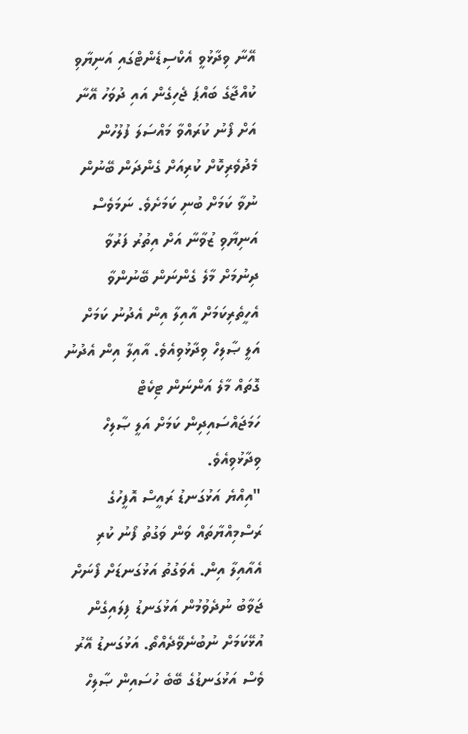އޭނާ ވިދާޅުވީ އެކްސިޑެންޓްގައި އަނިޔާވި ކުއްޖާގެ ބައްޕަ ޖެހިގެން އައި ދުވަހު އޭނާ އަށް ފޯނު ކުރައްވާ މައްސަލަ ފުލުހުން މެދުވެރިކޮށް ކުރިއަށް ގެންދަން ބޭނުން ނުވާ ކަމަށް ބުނި ކަމަށެވެ. ނަމަވެސް އަނިޔާވި ޒުވާނާ އަށް އިތުރު ފަރުވާ ދިނުމަށް މާލެ ގެންނަން ބޭނުންވާ އެހީތެރިކަމަށް އާއިލާ އިން އެދުނު ކަމަށް އަލީ ޞާލިހް ވިދާޅުވިއެވެ. އާއިލާ އިން އެދުނު ގޮތައް މާލެ އަންނަން ޓިކެޓް ހަމަޖައްސައިދިން ކަމަށް އަލީ ޞާލިހް ވިދާޅުވިއެވެ.
"އިއްޔެ އަޅުގަނޑު ރައީސް އޮފީހުގެ ރަސްމިއްޔާތައް ވަން ވަގުތު ފޯނު ކުރި އެއާއިލާ އިން. އެވަގުތު އަޅުގަނޑަށް ފޯނަށް ޖަވާބު ނުދެވުމުން އަޅުގަނޑު ފިލައިގެން އުޅޭކަމަށް ނުބުނެވޭދެއްތޯ. އަޅުގަނޑު އޭރު ވެސް އަޅުގަނޑުގެ ބޭބެ ހުސައިން ޞާލިހް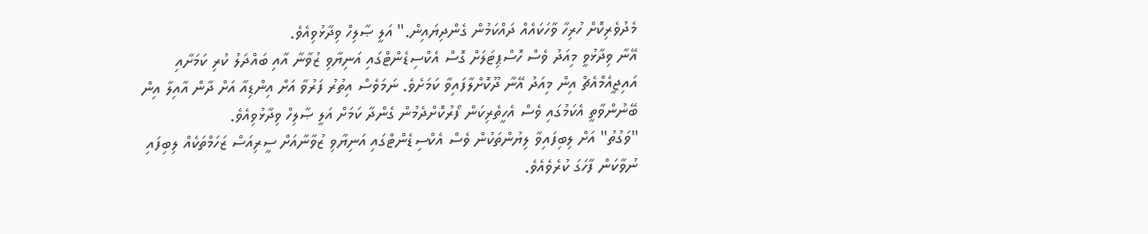މެދުވެރިކޮށް ހުރިހާ ވާހަކައެއް ދައްކަމުން ގެންދިޔައިން." އަލީ ޞާލިހް ވިދާޅުވިއެވެ.
އޭނާ ވިދާޅުވީ މިއަދު ވެސް ހޮސްޕިޓަލަށް ގޮސް އެކްސިޑެންޓްގައި އަނިޔާވި ޒުވާނާ އާއި ބައްދަލު ކުރި ކަމަށާއި އައިޖީއެމްއެޗް އިން މިއަދު އޭނާ ދޫކޮށްލާފައިވާ ކަމަށެވެ. ނަމަވެސް އިތުރު ފަރުވާ އަށް އިންޑިއާ އަށް ދާން އާއިލާ އިން ބޭނުންވާތީ އެކަމުގައި ވެސް އެހީތެރިކަން ފޯރުކޮށްދެމުން ގެންދާ ކަމަށް އަލީ ޞާލިހް ވިދާޅުވިއެވެ.
"ވަގުތު" އަށް ލިބިފައިވާ ލިޔުންތަކުން ވެސް އެކްސިޑެންޓްގައި އަނިޔާވި ޒުވާނާއަށް ސީރިއަސް ޒަހަމްތަކެއް ލިބިފައި ނުވާކަން ފާހަގަ ކުރެވެއެވެ.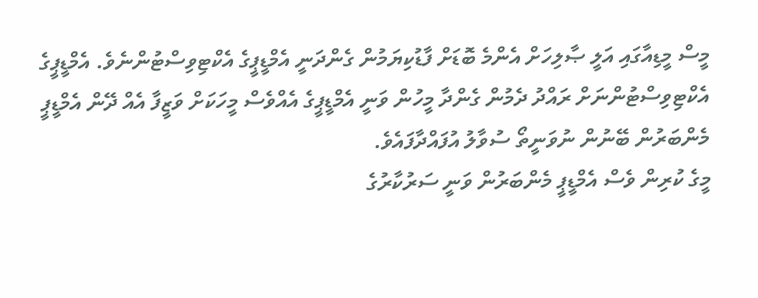މީސް މީޑިއާގައި އަލީ ޞާލިހަށް އެންމެ ބޮޑަށް ފާޑުކިޔަމުން ގެންދަނީ އެމްޑީޕީގެ އެކްޓިވިސްޓުންނެވެ. އެމްޑީޕީގެ އެކްޓިވިސްޓުންނަށް ރައްދު ދެމުން ގެންދާ މީހުން ވަނީ އެމްޑީޕީގެ އެއްވެސް މީހަކަށް ވަޒީފާ އެއް ދޭން އެމްޑީޕީ މެންބަރުން ބޭނުން ނުވަނީތޯ ސުވާލު އުފައްދާފައެވެ.
މީގެ ކުރިން ވެސް އެމްޑީޕީ މެންބަރުން ވަނީ ސަރުކާރުގެ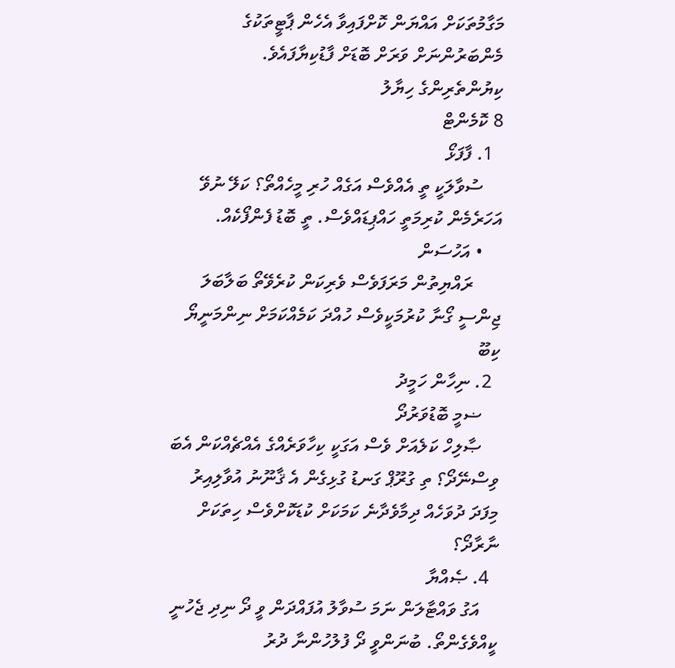މަގާމުތަކަށް އައްޔަން ކޮށްފައިވާ އެހެން ޕާޓީތަކުގެ މެންބަރުންނަށް ވަރަށް ބޮޑަށް ފާޑުކިޔާފައެވެ.
ކިޔުންތެރިންގެ ހިޔާލު
8 ކޮމެންޓް
  1. ފާފަޅޯ
    ސުވާލަކީ ތީ އެއްވެސް އަގެއް ހުރި މީހެއްތޯ؟ ކަލޭ ނުވޭ އަހަރެމެން ކުރިމަތީ ހައްޕިޑައްވެސް. ތީ ބޮޑު ފެންފޯކެއް.
    • އަހުސަން
      ރައްޔިތުން މަރަފަވެސް ވެރިކަން ކުރެވޭތޯ ބަލާބަލަ ޖިންސީ ގޯނާ ކުރުމަކީވެސް ހުއްދަ ކަމެއްކަމަށް ނިންމަނީޔޯ ކިބޫ
  2. ނިހާން ހަމީދު
    ޟމީ ބޮޑުވަރުދޯ
    ޞާލިހް ކަލެއަށް ވެސް އަގަކީ ކިހާވަރެއްގެ އެއްޗެއްކަން އެބަ ވިސްނޭދޯ؟ ތި ގުރޫޕް ގަނޑު ގުޅިގެން އެ ޤާނޫނު އުވާލިއިރު މިފަދަ ދުވަހެއް ދިމާވެދާނެ ކަމަކަށް ކުޑަކޮށްވެސް ހިތަކަށް ނާރާދޯ؟
  4. ޞެއްޔާ
    އަގު ވައްޓާލަން ނަމަ ސުވާލު އުފައްދަން ވީ ދޯ ނިދި ޖެހުނީ ކީއްވެގެންތޯ. ބުނަންވީ ދޯ ފުލުހުންނާ ދުރު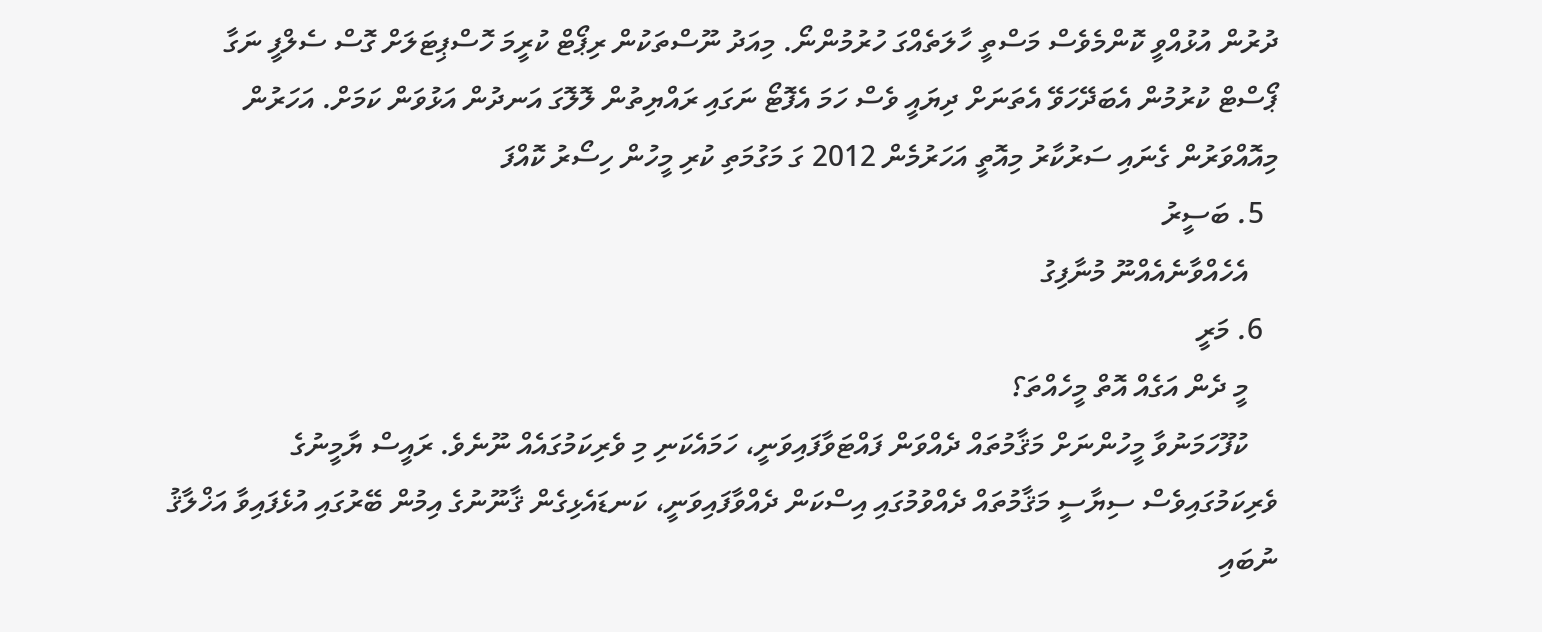ދުރުން އުޅުއްވީ ކޮންމެވެސް މަސްތީ ހާލަތެއްގަ ހުރުމުންނޯ. މިއަދު ނޫސްތަކުން ރިޕޯޓް ކުރީމަ ހޮސްޕިޓަލަށް ގޮސް ސެލްފީ ނަގާ ޕޯސްޓް ކުރުމުން އެބަދޭހަވޭ އެތަނަށް ދިޔައީ ވެސް ހަމަ އެފޮޓޯ ނަގައި ރައްޔިތުން ލޮލޮގަ އަނދުން އަޅުވަން ކަމަށް. އަހަރުން މިއޮއްވަރުން ގެނައި ސަރުކާރު މިއޮތީ އަހަރުމެން 2012 ގަ މަގުމަތި ކުރި މީހުން ހިސޯރު ކޮއްފަ
  5. ބަސީރު
    އެހެއްވާނެއެއްނޫ މުނާފިގު
  6. މަރީ
    މީ ދެން އަގެއް އޮތް މީހެއްތަ؟
    ކުފޫހަމަނުވާ މީހުންނަށް މަޤާމުތައް ދެއްވަން ފައްޓަވާފައިވަނީ، ހަމައެކަނި މި ވެރިކަމުގައެއް ނޫނެވެ. ރައީސް ޔާމީނުގެ ވެރިކަމުގައިވެސް ސިޔާސީ މަޤާމުތައް ދެއްވުމުގައި އިސްކަން ދެއްވާފައިވަނީ، ކަނޑައެޅިގެން ޤާނޫނުގެ އިމުން ބޭރުގައި އުޅެފައިވާ އަޚްލާޤު ނުބައި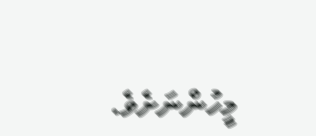މީހުންނަށެވެ.